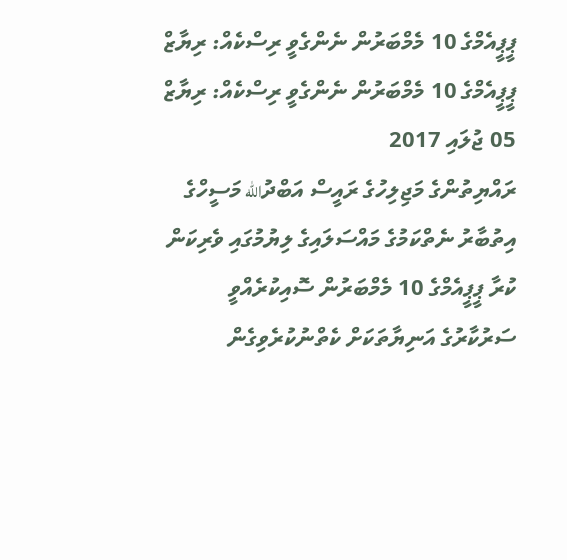ޕީޕީއެމްގެ 10 މެމްބަރުން ނެންގެވީ ރިސްކެއް: ރިޔާޒް
ޕީޕީއެމްގެ 10 މެމްބަރުން ނެންގެވީ ރިސްކެއް: ރިޔާޒް
05 ޖުލައި 2017
ރައްޔިތުންގެ މަޖިލިހުގެ ރައީސް އަބްދުالله މަސީހްގެ އިތުބާރު ނެތްކަމުގެ މައްސަލައިގެ ލިޔުމުގައި ވެރިކަން ކުރާ ޕީޕީއެމްގެ 10 މެމްބަރުން ސޮއިކުރެއްވީ ސަރުކާރުގެ އަނިޔާތަކަށް ކެތްނުކުރެވިގެން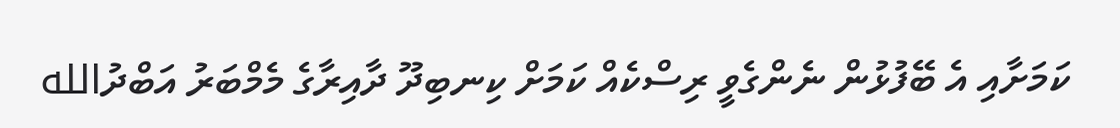ކަމަށާއި އެ ބޭފުޅުން ނެންގެވީ ރިސްކެއް ކަމަށް ކިނބިދޫ ދާއިރާގެ މެމްބަރު އަބްދުالله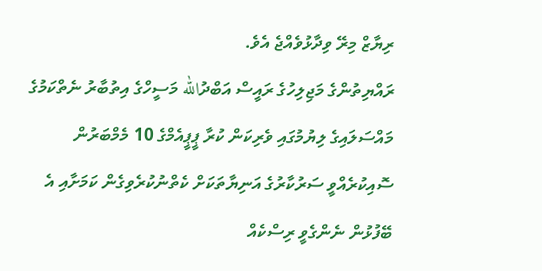ރިޔާޒް މިރޭ ވިދާޅުވެއްޖެ އެވެ.
ރައްޔިތުންގެ މަޖިލިހުގެ ރައީސް އަބްދުالله މަސީހްގެ އިތުބާރު ނެތްކަމުގެ މައްސަލައިގެ ލިޔުމުގައި ވެރިކަން ކުރާ ޕީޕީއެމްގެ 10 މެމްބަރުން ސޮއިކުރެއްވީ ސަރުކާރުގެ އަނިޔާތަކަށް ކެތްނުކުރެވިގެން ކަމަށާއި އެ ބޭފުޅުން ނެންގެވީ ރިސްކެއް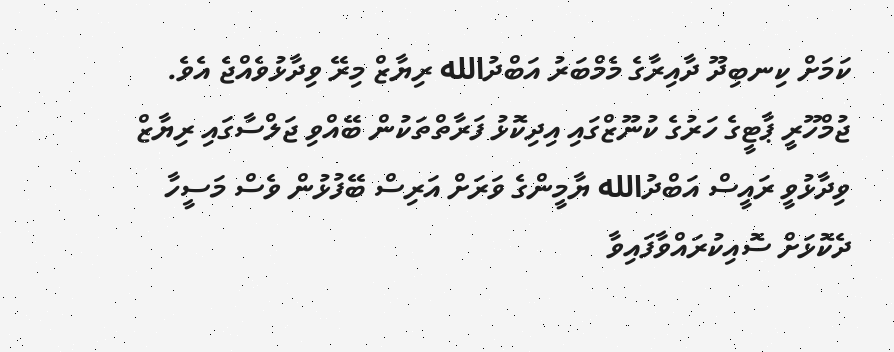ކަމަށް ކިނބިދޫ ދާއިރާގެ މެމްބަރު އަބްދުالله ރިޔާޒް މިރޭ ވިދާޅުވެއްޖެ އެވެ.
ޖުމްހޫރީ ޕާޓީގެ ހަރުގެ ކުނޫޒްގައި އިދިކޮޅު ފަރާތްތަކުން ބޭއްވި ޖަލްސާގައި ރިޔާޒް ވިދާޅުވީ ރައީސް އަބްދުالله ޔާމީންގެ ވަރަށް އަރިސް ބޭފުޅުން ވެސް މަސީހާ ދެކޮޅަށް ސޮއިކުރައްވާފައިވާ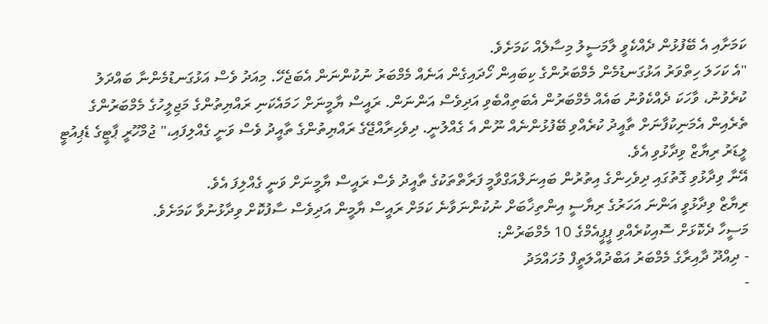ކަމަށާއި އެ ބޭފުޅުން ދެއްކެވީ ލާމަސީލު މިސާލެއް ކަމަށެވެ.
"އެ ކަހަލަ ހިތްވަރު އަޅުގަނޑުމެން މެމްބަރުންގެ ކިބައިން ހޯދައިގެން އަނެއް މެމްބަރު ނުކުންނަން އެބަޖެހޭ. މިއަދު ވެސް އަޅުގަނޑުމެންނާ ބައްދަލު ކުރެވުނު، ވާހަކަ ދެއްކެވުނު ބައެއް މެމްބަރުން އެބަތިއްބެވި އަދިވެސް އަންނަން. ރައީސް ޔާމީނަށް ހަމައެކަނި ރައްޔިތުންގެ މަޖިލީހުގެ މެމްބަރުންގެ ތެރެއިން އެމަނިކުފާނަށް ތާއީދު ކުރެއްވި ބޭފުޅުންނެއް ނޫން އެ ގެއްލުނީ. ދިވެހިރާއްޖޭގެ ރައްޔިތުންގެ ތާއީދު ވެސް ވަނީ ގެއްލިފައި،" ޖުމްހޫރީ ޕާޓީގެ ޑެޕިއުޓީ ލީޑަރު ރިޔާޒް ވިދާޅުވި އެވެ.
އޭނާ ވިދާޅުވި ގޮތުގައި ދިވެހިންގެ އިތުރުން ބައިނަލްއަގްވާމީ ފަރާތްތަކުގެ ތާއީދު ވެސް ރައީސް ޔާމީނަށް ވަނީ ގެއްލިފަ އެވެ.
ރިޔާޒް ވިދާޅުވީ އަންނަ އަހަރުގެ ރިޔާސީ އިންތިޚާބަށް ނުކުންނަވާނެ ކަމަށް ރައީސް ޔާމީން އަދިވެސް ސާފުކޮށް ވިދާޅުނުވާ ކަމަށެވެ.
މަސީހާ ދެކޮޅަށް ސޮއިކުރެއްވި ޕީޕީއެމްގެ 10 މެމްބަރުން:
- ދިއްދޫ ދާއިރާގެ މެމްބަރު އަބްދުއްލަތީފް މުހައްމަދު
-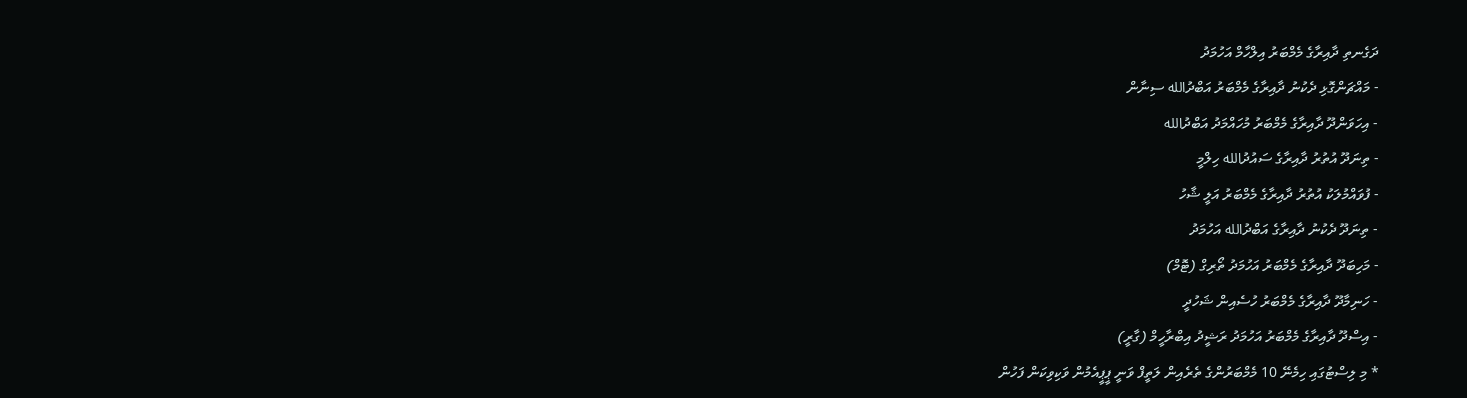ދަގެނތި ދާއިރާގެ މެމްބަރު އިލްހާމް އަހުމަދު
- މައްޗަންގޮޅި ދެކުނު ދާއިރާގެ މެމްބަރު އަބްދުالله ސިނާން
- އިހަވަންދޫ ދާއިރާގެ މެމްބަރު މުހައްމަދު އަބްދުالله
- ތިނަދޫ އުތުރު ދާއިރާގެ ސައުދުالله ހިލްމީ
- ފުވައްމުލަކު އުތުރު ދާއިރާގެ މެމްބަރު އަލީ ޝާހު
- ތިނަދޫ ދެކުނު ދާއިރާގެ އަބްދުالله އަހުމަދު
- މަހިބަދޫ ދާއިރާގެ މެމްބަރު އަހުމަދު ތޯރިގް (ޓޮމް)
- ހަނިމާދޫ ދާއިރާގެ މެމްބަރު ހުސެއިން ޝަހުދީ
- އިސްދޫ ދާއިރާގެ މެމްބަރު އަހުމަދު ރަޝީދު އިބްރާހީމް (ގާރީ)
* މި ލިސްޓުގައި ހިމެނޭ 10 މެމްބަރުންގެ ތެރެއިން ލަތީފް ވަނީ ޕީޕީއެމުން ވަކިވިކަން ފަހުން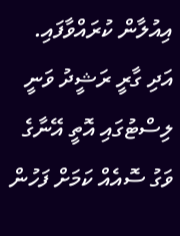އިއުލާން ކުރައްވާފައި. އަދި ގާރީ ރަޝީދު ވަނީ ލިސްޓުގައި އޮތީ އޭނާގެ ވަގު ސޮއެއް ކަމަށް ފަހުން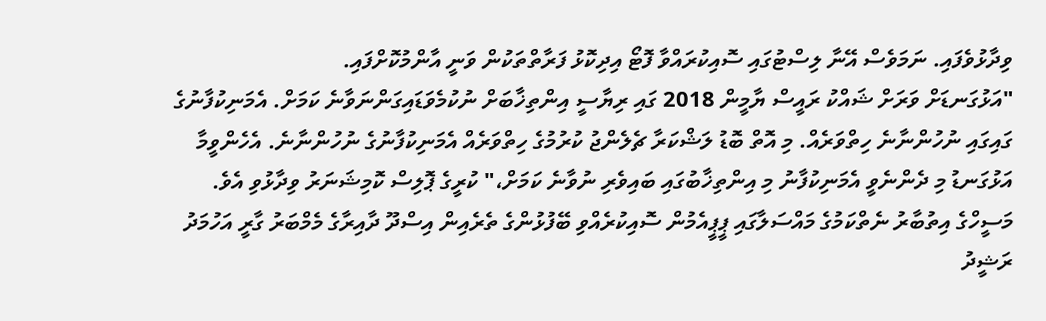ވިދާޅުވެފައި. ނަމަވެސް އޭނާ ލިސްޓުގައި ސޮއިކުރައްވާ ފޮޓޯ އިދިކޮޅު ފަރާތްތަކުން ވަނީ އާންމުކޮށްފައި.
"އަޅުގަނޑަށް ވަރަށް ޝައްކު ރައީސް ޔާމީން 2018 ގައި ރިޔާސީ އިންތިޚާބަށް ނުކުމެވަޑައިގަންނަވާނެ ކަމަށް. އެމަނިކުފާނުގެ ގައިގައި ނުހުންނާނެ ހިތްވަރެއް. މި އޮތް ބޮޑު ލަޝްކަރާ ޗެލެންޖު ކުރުމުގެ ހިތްވަރެއް އެމަނިކުފާނުގެ ނުހުންނާނެ. އެހެންވީމާ އަޅުގަނޑު މި ދެންނެވީ އެމަނިކުފާނު މި އިންތިޚާބުގައި ބައިވެރި ނުވާނެ ކަމަށް،" ކުރީގެ ޕޮލިސް ކޮމިޝަނަރު ވިދާޅުވި އެވެ.
މަސީހްގެ އިތުބާރު ނެތްކަމުގެ މައްސަލާގައި ޕީޕީއެމުން ސޮއިކުރެއްވި ބޭފުޅުންގެ ތެރެއިން އިސްދޫ ދާއިރާގެ މެމްބަރު ގާރީ އަހުމަދު ރަޝީދު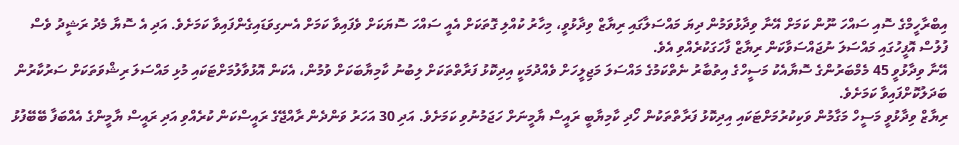އިބްރާހީމްގެ ސޮއި ސައްހަ ނޫން ކަމަށް އޭނާ ވިދާޅުވަމުން ދިޔަ މައްސަލާގައި ރިޔާޒް ވިދާޅުވީ، މިހާރު ކުއްލި ގޮތަކަށް އެއީ ސައްހަ ސޮޔަކަށް ވެފައިވާ ކަމަށް އެނގިވަޑައިގެންފައިވާ ކަމަށެވެ. އަދި އެ ސޮޔާ މެދު ރަޝީދު ވެސް ފުލުސް އޮފީހުގައި މައްސަލަ ނުޖައްސަވާކަން ރިޔާޒް ފާހަގަކުރެއްވި އެވެ.
އޭނާ ވިދާޅުވީ 45 މެމްބަރުންގެ ސޮޔާއެކު މަސީހްގެ އިތުބާރު ނެތްކަމުގެ މައްސަލަ މަޖިލީހަށް ވެއްދުމަކީ އިދިކޮޅު ފަރާތްތަކަށް ލިބުނު ކާމިޔާބަކަށް ވުމުން، އެކަން އޮޅުވާލުމަށްޓަކައި މުޅި މައްސަލަ ރިޝްވަތަކަށް ސަރުކާރުން ބަދަލުކޮށްފައިވާ ކަމަށެވެ.
ރިޔާޒް ވިދާޅުވީ މަސީހް މަގާމުން ވަކިކުރުމަށްޓަކައި އިދިކޮޅު ފަރާތްތަކުން ހޯދި ކާމިޔާބީ ރައީސް ޔާމީނަށް ހަޖަމުނުވި ކަމަށެވެ. އަދި 30 އަހަރު ވަންދެން ރާއްޖޭގެ ރައީސްކަން ކުރެއްވި އަދި ރައީސް ޔާމީންގެ އެއްބަފާ ބޭބޭފުޅު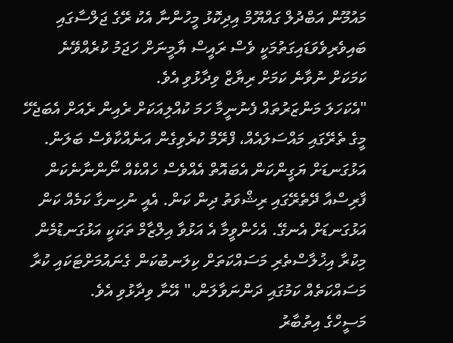މައުމޫން އަބްދުލް ގައްޔޫމް އިދިކޮޅު މީހުންނާ އެކު ރޭގެ ޖަލްސާގައި ބައިވެރިވެވަޑައިގަތުމަކީ ވެސް ރައީސް ޔާމީނަށް ހަޖަމު ކުރެއްވޭނެ ކަމަކަށް ނުވާނެ ކަމަށް ރިޔާޒް ވިދާޅުވި އެވެ.
"އެކަހަލަ މަންޒަރުތައް ފެނުނީމާ ހަމަ ކުއްލިއަކަށް ރެއިން ރެއަށް އެބަޖެހޭ މީގެ ތެރޭގައި މައްސަލައެއް، ފްރޭމް ކުރެވިގެން އަނެއްކާވެސް ބަލަން. އަޅުގަނޑަށް ޔަގީންކަން އެބައޮތް އެއްވެސް ހެއްކެއް ނޯންނާނެކަން ފާރިސްއާ ދޭތެރޭގައި ރިޝްވަތު ދިން ކަން. އެއީ ނުހިނގާ ކަމެއް ކަން އަޅުގަނޑަށް އެނގޭ. އެހެންވީމާ އެ އަޅުވާ އިލްޒާމް ތަކަކީ އަޅުގަނޑުމެން މިކުރާ އިޚުލާސްތެރި މަސައްކަތަށް ކިލަނބުކަން ގެނައުމަށްޓަކައި ކުރާ މަސައްކަތެއް ކަމުގައި ދަންނަވާލަން،" އޭނާ ވިދާޅުވި އެވެ.
މަސީހްގެ އިތުބާރު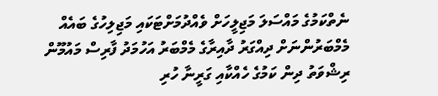ނެތްކަމުގެ މައްސަލަ މަޖިލީހަށް ވެއްދުމަށްޓަކައި މަޖިލިހުގެ ބައެއް މެމްބަރުންނަށް ދިއްގަރު ދާއިރާގެ މެމްބަރު އަހުމަދު ފާރިސް މައުމޫން ރިޝްވަތު ދިން ކަމުގެ ހެއްކާއި ގަރީނާ ހުރި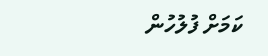ކަމަށް ފުލުހުން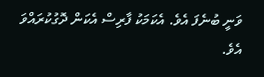ވަނީ ބުނެފަ އެވެ. އެކަމަކު ފާރިސް އެކަން ދޮގުކުރައްވަ އެވެ.